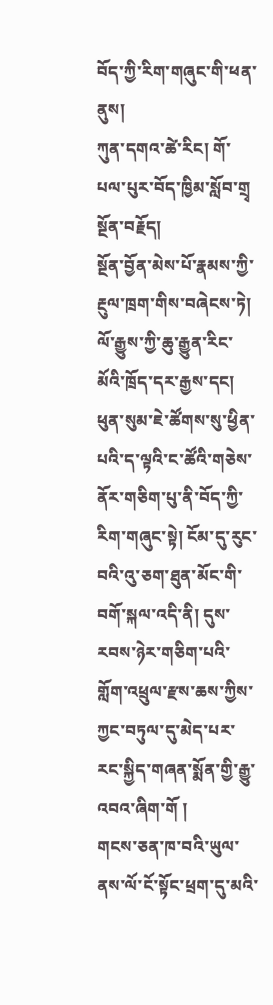བོད་ཀྱི་རིག་གཞུང་གི་ཕན་ནུས།
ཀུན་དགའ་ཚེ་རིང། གོ་པལ་པུར་བོད་ཁྱིམ་སློབ་གྲྭ
སྔོན་བརྗོད།
སྔོན་བྱོན་མེས་པོ་རྣམས་ཀྱི་རྔུལ་ཁྲག་གིས་བཞེངས་ཏེ། ལོ་རྒྱུས་ཀྱི་ཆུ་རྒྱུན་རིང་མོའི་ཁྲོད་དར་རྒྱས་དང། ཕུན་སུམ་ཇེ་ཚོགས་སུ་ཕྱིན་པའི་ད་ལྟའི་ང་ཚོའི་གཅེས་ནོར་གཅིག་པུ་ནི་བོད་ཀྱི་རིག་གཞུང་སྟེ། ངོམ་དུ་རུང་བའི་འུ་ཅག་ཐུན་མོང་གི་བགོ་སྐལ་འདི་ནི། དུས་རབས་ཉེར་གཅིག་པའི་གློག་འཕྲུལ་རྫས་ཆས་ཀྱིས་ཀྱང་བཏུལ་དུ་མེད་པར་རང་སྐྱིད་གཞན་སྨོན་གྱི་རྒྱུ་འབའ་ཞིག་གོ །
གངས་ཅན་ཁ་བའི་ཡུལ་ནས་ལོ་ངོ་སྟོང་ཕྲག་དུ་མའི་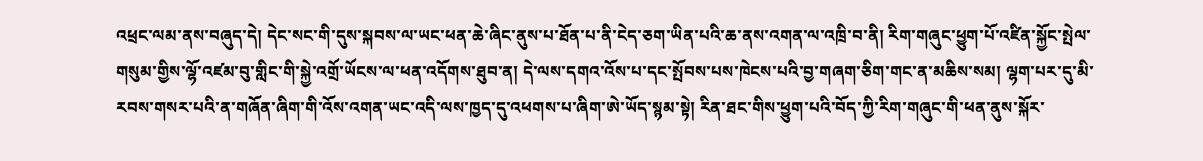འཕྲང་ལམ་ནས་བཞུད་དེ། དེང་སང་གི་དུས་སྐབས་ལ་ཡང་ཕན་ཆེ་ཞིང་ནུས་པ་ཐོན་པ་ནི་ངེད་ཅག་ཡིན་པའི་ཆ་ནས་འགན་ལ་འཁྲི་བ་ནི། རིག་གཞུང་ཕྱུག་པོ་འཛིན་སྐྱོང་སྤེལ་གསུམ་གྱིས་ལྷོ་འཛམ་བུ་གླིང་གི་སྐྱེ་འགྲོ་ཡོངས་ལ་ཕན་འདོགས་ཐུབ་ན། དེ་ལས་དགའ་འོས་པ་དང་སྤོབས་པས་ཁེངས་པའི་བྱ་གཞག་ཅིག་གང་ན་མཆིས་སམ། ལྷག་པར་དུ་མི་རབས་གསར་པའི་ན་གཞོན་ཞིག་གི་འོས་འགན་ཡང་འདི་ལས་ཁྱད་དུ་འཕགས་པ་ཞིག་ཨེ་ཡོད་སྙམ་སྟེ། རིན་ཐང་གིས་ཕྱུག་པའི་བོད་ཀྱི་རིག་གཞུང་གི་ཕན་ནུས་སྐོར་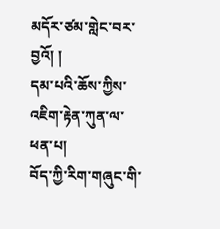མདོར་ཙམ་གླེང་བར་བྱའོ། །
དམ་པའི་ཆོས་ཀྱིས་འཇིག་རྟེན་ཀུན་ལ་ཕན་པ།
བོད་ཀྱི་རིག་གཞུང་གི་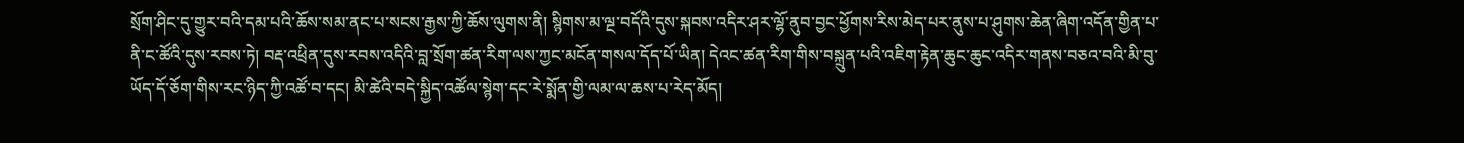སྲོག་ཤིང་དུ་གྱུར་བའི་དམ་པའི་ཆོས་སམ་ནང་པ་སངས་རྒྱས་ཀྱི་ཆོས་ལུགས་ནི། སྙིགས་མ་ལྔ་བདོའི་དུས་སྐབས་འདིར་ཤར་ལྷོ་ནུབ་བྱང་ཕྱོགས་རིས་མེད་པར་ནུས་པ་ཤུགས་ཆེན་ཞིག་འདོན་གྱིན་པ་ནི་ང་ཚོའི་དུས་རབས་ཏེ། བརྡ་འཕྲིན་དུས་རབས་འདིའི་བླ་སྲོག་ཚན་རིག་ལས་ཀྱང་མངོན་གསལ་དོད་པོ་ཡིན། དེའང་ཚན་རིག་གིས་བསྐྲུན་པའི་འཇིག་རྟེན་ཆུང་ཆུང་འདིར་གནས་བཅའ་བའི་མི་བུ་ཡོད་དོ་ཅོག་གིས་རང་ཉིད་ཀྱི་འཚོ་བ་དང། མི་ཚེའི་བདེ་སྐྱིད་འཚོལ་སྙེག་དང་རེ་སྨོན་གྱི་ལམ་ལ་ཆས་པ་རེད་མོད།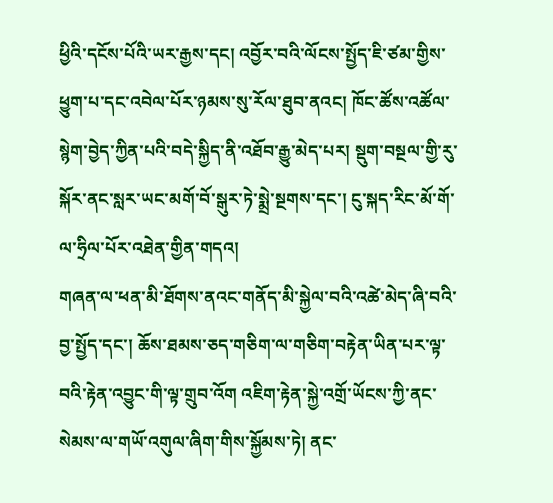ཕྱིའི་དངོས་པོའི་ཡར་རྒྱས་དང། འབྱོར་བའི་ལོངས་སྤྱོད་ཇི་ཙམ་གྱིས་ཕྱུག་པ་དང་འབེལ་པོར་ཉམས་སུ་རོལ་ཐུབ་ནའང། ཁོང་ཚོས་འཚོལ་སྙེག་བྱེད་ཀྱིན་པའི་བདེ་སྐྱིད་ནི་འཐོབ་རྒྱུ་མེད་པར། སྡུག་བསྔལ་གྱི་རུ་སྐོར་ནང་སླར་ཡང་མགོ་བོ་སྒུར་ཏེ་སྨྲེ་སྔགས་དང་། ངུ་སྐད་རིང་མོ་གོ་ལ་ཧྲིལ་པོར་འཐེན་གྱིན་གདའ།
གཞན་ལ་ཕན་མི་ཐོགས་ནའང་གནོད་མི་སྐྱེལ་བའི་འཚེ་མེད་ཞི་བའི་བྱ་སྤྱོད་དང་། ཆོས་ཐམས་ཅད་གཅིག་ལ་གཅིག་བརྟེན་ཡིན་པར་ལྟ་བའི་རྟེན་འབྱུང་གི་ལྟ་གྲུབ་འོག འཇིག་རྟེན་སྐྱེ་འགྲོ་ཡོངས་ཀྱི་ནང་སེམས་ལ་གཡོ་འགུལ་ཞིག་གིས་སྐྱོམས་ཏེ། ནང་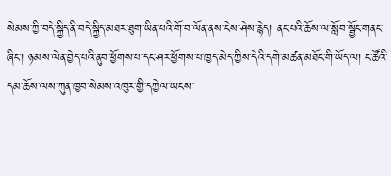སེམས་ཀྱི་བདེ་སྐྱིད་ནི་བདེ་སྐྱིད་མཐར་ཐུག་ཡིན་པའི་གོ་བ་ལོན་ནས་ངེས་ཤེས་རྙེད། ནང་པའི་ཆོས་ལ་སློབ་སྦྱོང་གནང་ཞིང་། ཉམས་ལེན་བྱེད་པའི་ནུབ་ཕྱོགས་པ་དང་ཤར་ཕྱོགས་པ་ཁྱད་མེད་ཀྱིས་དེའི་དགེ་མཚན་མཐོང་གི་ཡོད་ལ། ང་ཚོའི་དམ་ཆོས་ལས་ཀུན་ཁྱབ་སེམས་འཁུར་གྱི་དཀྱེལ་ཡངས་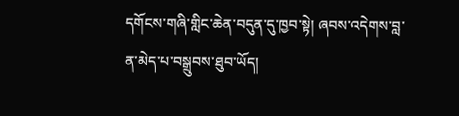དགོངས་གཞི་གླིང་ཆེན་བདུན་དུ་ཁྱབ་སྟེ། ཞབས་འདེགས་བླ་ན་མེད་པ་བསྒྲུབས་ཐུབ་ཡོད།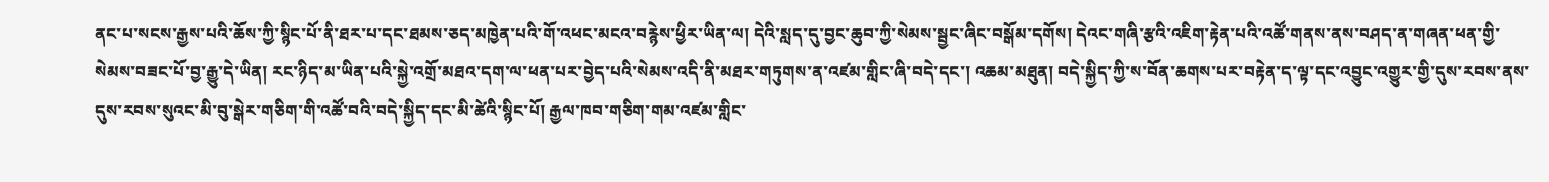ནང་པ་སངས་རྒྱས་པའི་ཆོས་ཀྱི་སྙིང་པོ་ནི་ཐར་པ་དང་ཐམས་ཅད་མཁྱེན་པའི་གོ་འཕང་མངའ་བརྙེས་ཕྱིར་ཡིན་ལ། དེའི་སླད་དུ་བྱང་ཆུབ་ཀྱི་སེམས་སྦྱང་ཞིང་བསྒོམ་དགོས། དེའང་གཞི་རྩའི་འཇིག་རྟེན་པའི་འཚོ་གནས་ནས་བཤད་ན་གཞན་ཕན་གྱི་སེམས་བཟང་པོ་བྱ་རྒྱུ་དེ་ཡིན། རང་ཉིད་མ་ཡིན་པའི་སྐྱེ་འགྲོ་མཐའ་དག་ལ་ཕན་པར་བྱེད་པའི་སེམས་འདི་ནི་མཐར་གཏུགས་ན་འཛམ་གླིང་ཞི་བདེ་དང་། འཆམ་མཐུན། བདེ་སྐྱིད་ཀྱི་ས་བོན་ཆགས་པར་བརྟེན་ད་ལྟ་དང་འབྱུང་འགྱུར་གྱི་དུས་རབས་ནས་དུས་རབས་སུའང་མི་བུ་སྒེར་གཅིག་གི་འཚོ་བའི་བདེ་སྐྱིད་དང་མི་ཚེའི་སྙིང་པོ། རྒྱལ་ཁབ་གཅིག་གམ་འཛམ་གླིང་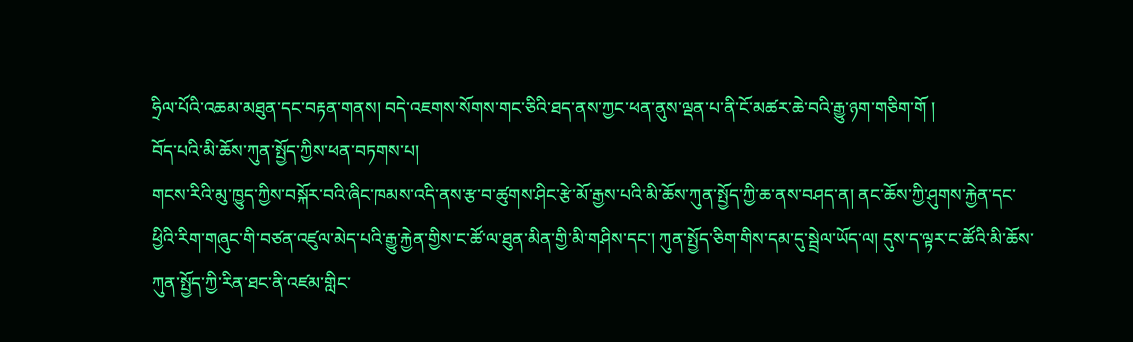ཧྲིལ་པོའི་འཆམ་མཐུན་དང་བརྟན་གནས། བདེ་འཇགས་སོགས་གང་ཅིའི་ཐད་ནས་ཀྱང་ཕན་ནུས་ལྡན་པ་ནི་ངོ་མཚར་ཆེ་བའི་རྒྱུ་ཉག་གཅིག་གོ །
བོད་པའི་མི་ཆོས་ཀུན་སྤྱོད་ཀྱིས་ཕན་བཏགས་པ།
གངས་རིའི་མུ་ཁྱུད་ཀྱིས་བསྐོར་བའི་ཞིང་ཁམས་འདི་ནས་རྩ་བ་ཚུགས་ཤིང་རྩེ་མོ་རྒྱས་པའི་མི་ཆོས་ཀུན་སྤྱོད་ཀྱི་ཆ་ནས་བཤད་ན། ནང་ཆོས་ཀྱི་ཤུགས་རྐྱེན་དང་ཕྱིའི་རིག་གཞུང་གི་བཙན་འཛུལ་མེད་པའི་རྒྱུ་རྐྱེན་གྱིས་ང་ཚོ་ལ་ཐུན་མིན་གྱི་མི་གཤིས་དང་། ཀུན་སྤྱོད་ཅིག་གིས་དམ་དུ་སྦྲེལ་ཡོད་ལ། དུས་ད་ལྟར་ང་ཚོའི་མི་ཆོས་ཀུན་སྤྱོད་ཀྱི་རིན་ཐང་ནི་འཛམ་གླིང་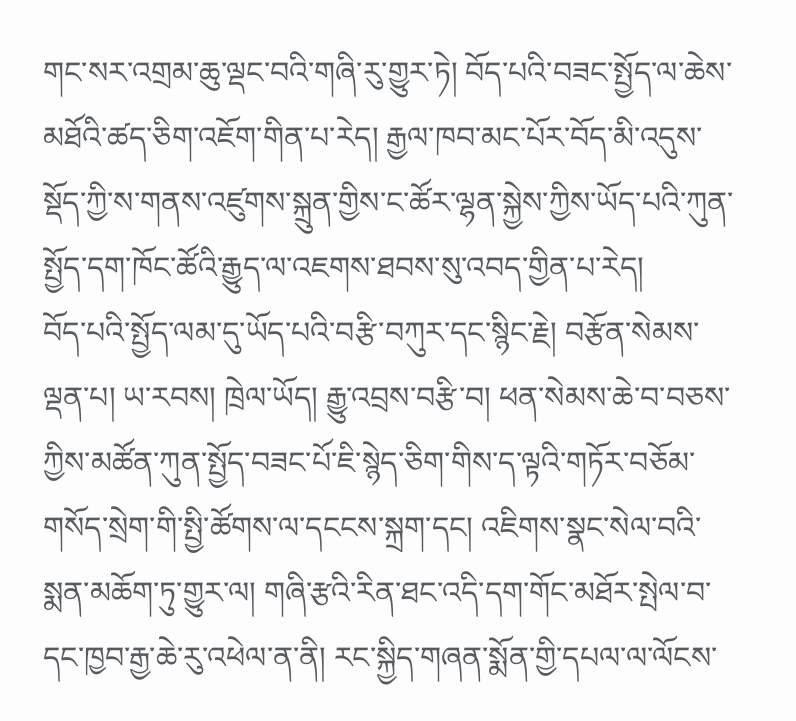གང་སར་འགྲམ་ཆུ་ལྡང་བའི་གཞི་རུ་གྱུར་ཏེ། བོད་པའི་བཟང་སྤྱོད་ལ་ཆེས་མཐོའི་ཚད་ཅིག་འཇོག་གིན་པ་རེད། རྒྱལ་ཁབ་མང་པོར་བོད་མི་འདུས་སྡོད་ཀྱི་ས་གནས་འཛུགས་སྐྲུན་གྱིས་ང་ཚོར་ལྷན་སྐྱེས་ཀྱིས་ཡོད་པའི་ཀུན་སྤྱོད་དག་ཁོང་ཚོའི་རྒྱུད་ལ་འཇགས་ཐབས་སུ་འབད་གྱིན་པ་རེད།
བོད་པའི་སྤྱོད་ལམ་དུ་ཡོད་པའི་བརྩི་བཀུར་དང་སྙིང་རྗེ། བརྩོན་སེམས་ལྡན་པ། ཡ་རབས། ཁྲེལ་ཡོད། རྒྱུ་འབྲས་བརྩི་བ། ཕན་སེམས་ཆེ་བ་བཅས་ཀྱིས་མཚོན་ཀུན་སྤྱོད་བཟང་པོ་ཇི་སྙེད་ཅིག་གིས་ད་ལྟའི་གཏོར་བཅོམ་གསོད་སྲེག་གི་སྤྱི་ཚོགས་ལ་དངངས་སྐྲག་དང། འཇིགས་སྣང་སེལ་བའི་སྨན་མཆོག་ཏུ་གྱུར་ལ། གཞི་རྩའི་རིན་ཐང་འདི་དག་གོང་མཐོར་སྤེལ་བ་དང་ཁྱབ་རྒྱ་ཆེ་རུ་འཕེལ་ན་ནི། རང་སྐྱིད་གཞན་སྨོན་གྱི་དཔལ་ལ་ལོངས་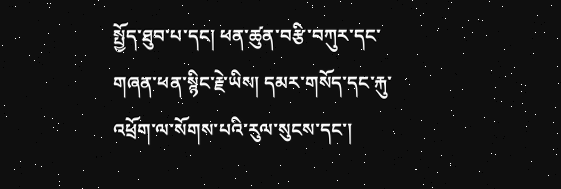སྤྱོད་ཐུབ་པ་དང། ཕན་ཚུན་བརྩི་བཀུར་དང་གཞན་ཕན་སྙིང་རྗེ་ཡིས། དམར་གསོད་དང་རྐུ་འཕྲོག་ལ་སོགས་པའི་རུལ་སུངས་དང་།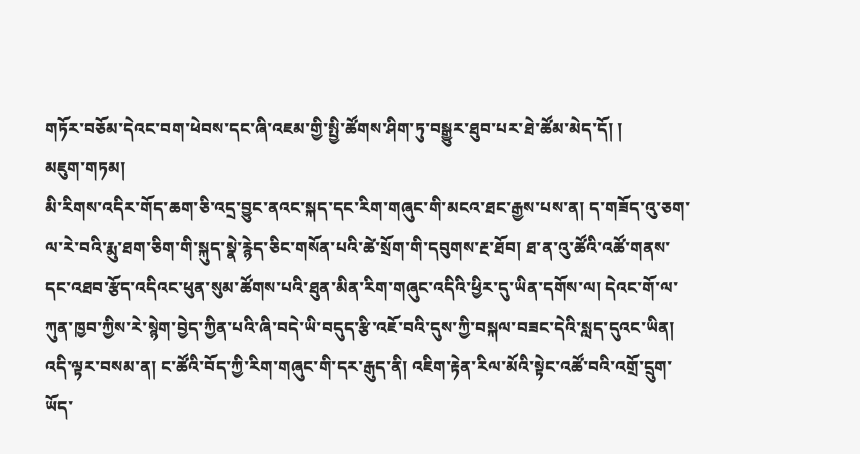གཏོར་བཅོམ་དེའང་བག་ཕེབས་དང་ཞི་འཇམ་གྱི་སྤྱི་ཚོགས་ཤིག་ཏུ་བསྒྱུར་ཐུབ་པར་ཐེ་ཚོམ་མེད་དོ། །
མཇུག་གཏམ།
མི་རིགས་འདིར་གོད་ཆག་ཅི་འདྲ་བྱུང་ནའང་སྐད་དང་རིག་གཞུང་གི་མངའ་ཐང་རྒྱས་པས་ན། ད་གཟོད་འུ་ཅག་ལ་རེ་བའི་རྨུ་ཐག་ཅིག་གི་སྐུད་སྣེ་རྙེད་ཅིང་གསོན་པའི་ཚེ་སྲོག་གི་དབུགས་རྔ་ཐོབ། ཐ་ན་འུ་ཚོའི་འཚོ་གནས་དང་འཐབ་རྩོད་འདིའང་ཕུན་སུམ་ཚོགས་པའི་ཐུན་མིན་རིག་གཞུང་འདིའི་ཕྱིར་དུ་ཡིན་དགོས་ལ། དེའང་གོ་ལ་ཀུན་ཁྱབ་ཀྱིས་རེ་སྙེག་བྱེད་ཀྱིན་པའི་ཞི་བདེ་ཡི་བདུད་རྩི་འཇོ་བའི་དུས་ཀྱི་བསྐལ་བཟང་དེའི་སླད་དུའང་ཡིན། འདི་ལྟར་བསམ་ན། ང་ཚོའི་བོད་ཀྱི་རིག་གཞུང་གི་དར་རྒུད་ནི། འཇིག་རྟེན་རིལ་མོའི་སྟེང་འཚོ་བའི་འགྲོ་དྲུག་ཡོད་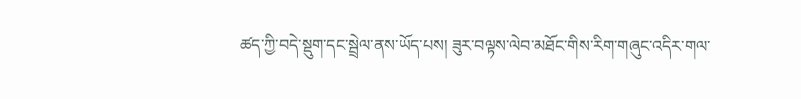ཚད་ཀྱི་བདེ་སྡུག་དང་སྦྲེལ་ནས་ཡོད་པས། ཟུར་བལྟས་ལེབ་མཐོང་གིས་རིག་གཞུང་འདིར་གལ་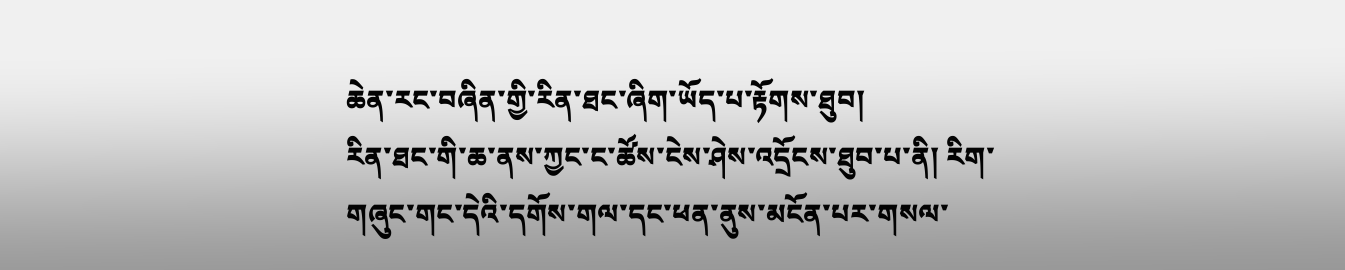ཆེན་རང་བཞིན་གྱི་རིན་ཐང་ཞིག་ཡོད་པ་རྟོགས་ཐུབ།
རིན་ཐང་གི་ཆ་ནས་ཀྱང་ང་ཚོས་ངེས་ཤེས་འདྲོངས་ཐུབ་པ་ནི། རིག་གཞུང་གང་དེའི་དགོས་གལ་དང་ཕན་ནུས་མངོན་པར་གསལ་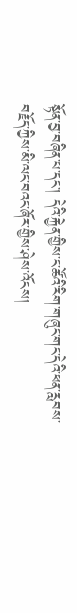སྟོན་བྱ་བཞིན་པ་དང་། དེའི་རྐྱེན་གྱིས་ང་ཚོའི་རིག་གཞུང་གང་དེའི་ཕན་རླབས་བརྗོད་ཀྱིས་མི་ལང་བའང་ཞོར་གྱིས་ཤེས་འོངས།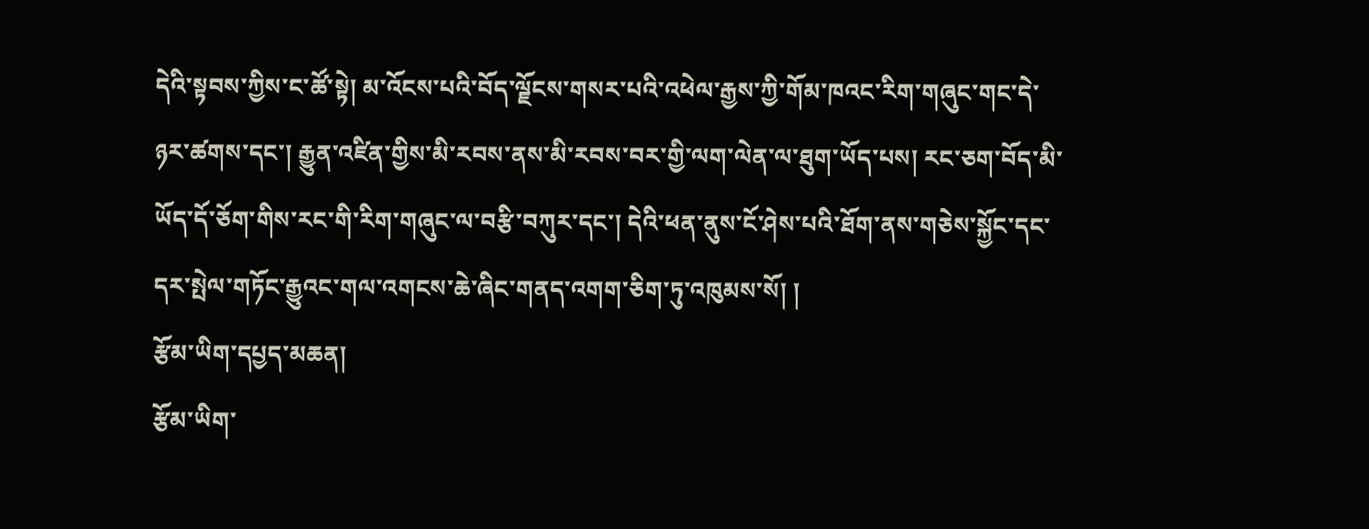དེའི་སྟབས་ཀྱིས་ང་ཚོ་སྟེ། མ་འོངས་པའི་བོད་ལྗོངས་གསར་པའི་འཕེལ་རྒྱས་ཀྱི་གོམ་ཁའང་རིག་གཞུང་གང་དེ་ཉར་ཚགས་དང་། རྒྱུན་འཛིན་གྱིས་མི་རབས་ནས་མི་རབས་བར་གྱི་ལག་ལེན་ལ་ཐུག་ཡོད་པས། རང་ཅག་བོད་མི་ཡོད་དོ་ཅོག་གིས་རང་གི་རིག་གཞུང་ལ་བརྩི་བཀུར་དང་། དེའི་ཕན་ནུས་ངོ་ཤེས་པའི་ཐོག་ནས་གཅེས་སྐྱོང་དང་དར་སྤེལ་གཏོང་རྒྱུའང་གལ་འགངས་ཆེ་ཞིང་གནད་འགག་ཅིག་ཏུ་འཁུམས་སོ། །
རྩོམ་ཡིག་དཔྱད་མཆན།
རྩོམ་ཡིག་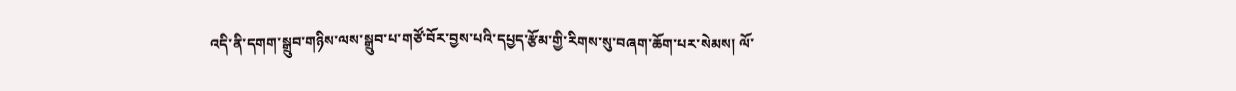འདི་ནི་དགག་སྒྲུབ་གཉིས་ལས་སྒྲུབ་པ་གཙོ་བོར་བྱས་པའི་དཔྱད་རྩོམ་གྱི་རིགས་སུ་བཞག་ཆོག་པར་སེམས། ལོ་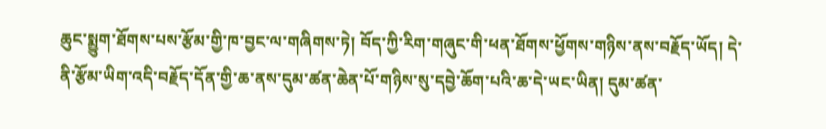ཆུང་སྨྱུག་ཐོགས་པས་རྩོམ་གྱི་ཁ་བྱང་ལ་གཞིགས་ཏེ། བོད་ཀྱི་རིག་གཞུང་གི་ཕན་ཐོགས་ཕྱོགས་གཉིས་ནས་བརྗོད་ཡོད། དེ་ནི་རྩོམ་ཡིག་འདི་བརྗོད་དོན་གྱི་ཆ་ནས་དུམ་ཚན་ཆེན་པོ་གཉིས་སུ་དབྱེ་ཆོག་པའི་ཆ་དེ་ཡང་ཡིན། དུམ་ཚན་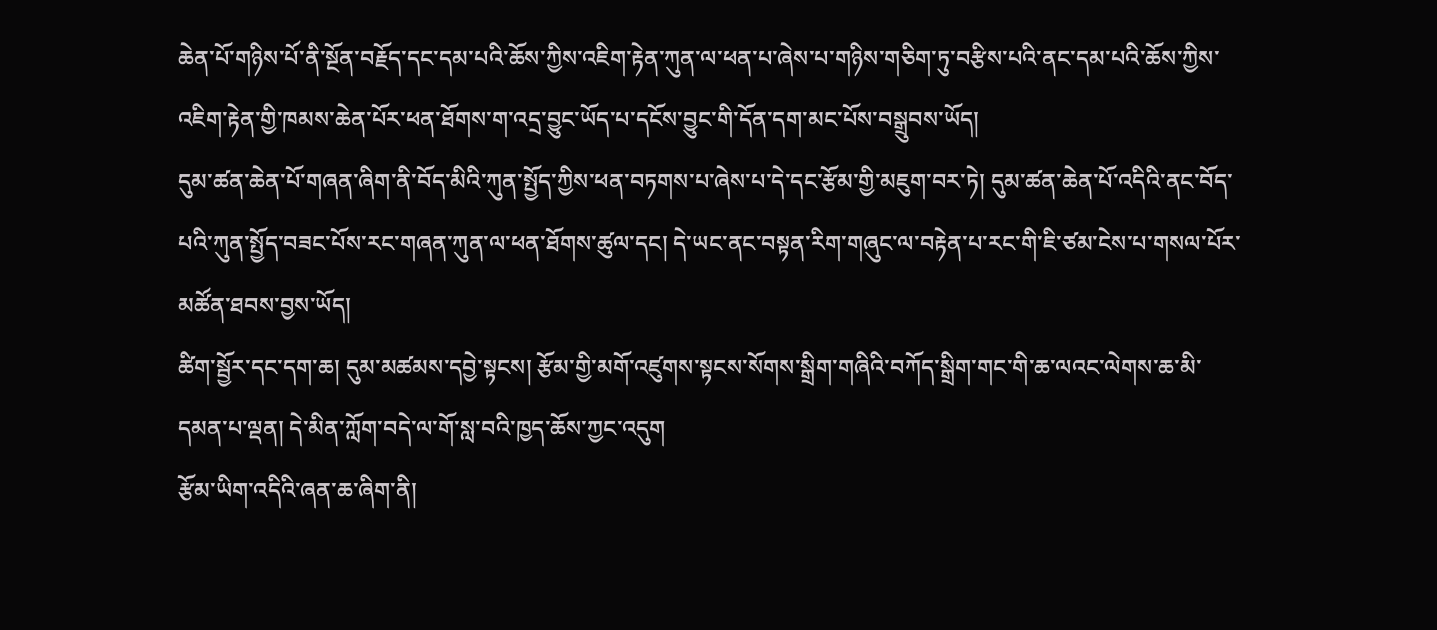ཆེན་པོ་གཉིས་པོ་ནི་སྔོན་བརྗོད་དང་དམ་པའི་ཆོས་ཀྱིས་འཇིག་རྟེན་ཀུན་ལ་ཕན་པ་ཞེས་པ་གཉིས་གཅིག་ཏུ་བརྩིས་པའི་ནང་དམ་པའི་ཆོས་ཀྱིས་འཇིག་རྟེན་གྱི་ཁམས་ཆེན་པོར་ཕན་ཐོགས་ག་འདྲ་བྱུང་ཡོད་པ་དངོས་བྱུང་གི་དོན་དག་མང་པོས་བསྒྲུབས་ཡོད།
དུམ་ཚན་ཆེན་པོ་གཞན་ཞིག་ནི་བོད་མིའི་ཀུན་སྤྱོད་ཀྱིས་ཕན་བཏགས་པ་ཞེས་པ་དེ་དང་རྩོམ་གྱི་མཇུག་བར་ཏེ། དུམ་ཚན་ཆེན་པོ་འདིའི་ནང་བོད་པའི་ཀུན་སྤྱོད་བཟང་པོས་རང་གཞན་ཀུན་ལ་ཕན་ཐོགས་ཚུལ་དང། དེ་ཡང་ནང་བསྟན་རིག་གཞུང་ལ་བརྟེན་པ་རང་གི་ཇི་ཙམ་ངེས་པ་གསལ་པོར་མཚོན་ཐབས་བྱས་ཡོད།
ཚིག་སྦྱོར་དང་དག་ཆ། དུམ་མཚམས་དབྱེ་སྟངས། རྩོམ་གྱི་མགོ་འཛུགས་སྟངས་སོགས་སྒྲིག་གཞིའི་བཀོད་སྒྲིག་གང་གི་ཆ་ལའང་ལེགས་ཆ་མི་དམན་པ་ལྡན། དེ་མིན་ཀློག་བདེ་ལ་གོ་སླ་བའི་ཁྱད་ཆོས་ཀྱང་འདུག
རྩོམ་ཡིག་འདིའི་ཞན་ཆ་ཞིག་ནི།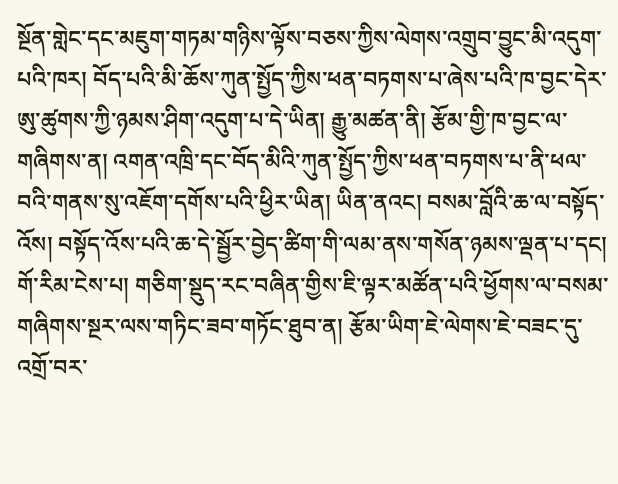སྔོན་གླེང་དང་མཇུག་གཏམ་གཉིས་ལྟོས་བཅས་ཀྱིས་ལེགས་འགྲུབ་བྱུང་མི་འདུག་པའི་ཁར། བོད་པའི་མི་ཆོས་ཀུན་སྤྱོད་ཀྱིས་ཕན་བཏགས་པ་ཞེས་པའི་ཁ་བྱང་དེར་ཨུ་ཚུགས་ཀྱི་ཉམས་ཤིག་འདུག་པ་དེ་ཡིན། རྒྱུ་མཚན་ནི། རྩོམ་གྱི་ཁ་བྱང་ལ་གཞིགས་ན། འགན་འཁྲི་དང་བོད་མིའི་ཀུན་སྤྱོད་ཀྱིས་ཕན་བཏགས་པ་ནི་ཕལ་བའི་གནས་སུ་འཇོག་དགོས་པའི་ཕྱིར་ཡིན། ཡིན་ནའང། བསམ་བློའི་ཆ་ལ་བསྟོད་འོས། བསྟོད་འོས་པའི་ཆ་དེ་སྦྱོར་བྱེད་ཚིག་གི་ལམ་ནས་གསོན་ཉམས་ལྡན་པ་དང། གོ་རིམ་ངེས་པ། གཅིག་སྡུད་རང་བཞིན་གྱིས་ཇི་ལྟར་མཚོན་པའི་ཕྱོགས་ལ་བསམ་གཞིགས་སྔར་ལས་གཏིང་ཟབ་གཏོང་ཐུབ་ན། རྩོམ་ཡིག་ཇེ་ལེགས་ཇེ་བཟང་དུ་འགྲོ་བར་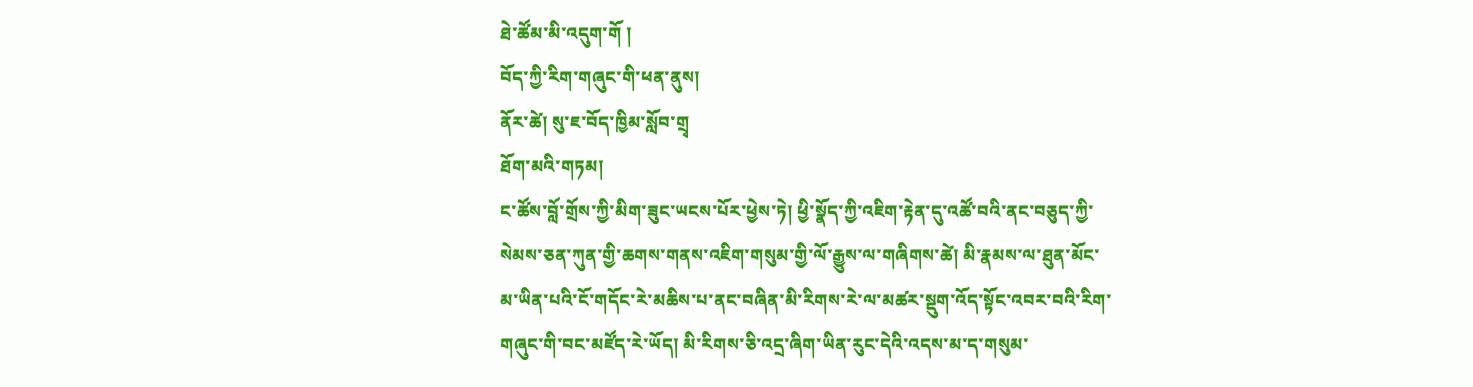ཐེ་ཚོམ་མི་འདུག་གོ །
བོད་ཀྱི་རིག་གཞུང་གི་ཕན་ནུས།
ནོར་ཚེ། སུ་ཇ་བོད་ཁྱིམ་སློབ་གྲྭ
ཐོག་མའི་གཏམ།
ང་ཚོས་བློ་གྲོས་ཀྱི་མིག་ཟུང་ཡངས་པོར་ཕྱེས་ཏེ། ཕྱི་སྣོད་ཀྱི་འཇིག་རྟེན་དུ་འཚོ་བའི་ནང་བཅུད་ཀྱི་སེམས་ཅན་ཀུན་གྱི་ཆགས་གནས་འཇིག་གསུམ་གྱི་ལོ་རྒྱུས་ལ་གཞིགས་ཚེ། མི་རྣམས་ལ་ཐུན་མོང་མ་ཡིན་པའི་ངོ་གདོང་རེ་མཆིས་པ་ནང་བཞིན་མི་རིགས་རེ་ལ་མཚར་སྡུག་འོད་སྟོང་འབར་བའི་རིག་གཞུང་གི་བང་མཛོད་རེ་ཡོད། མི་རིགས་ཅི་འདྲ་ཞིག་ཡིན་རུང་དེའི་འདས་མ་ད་གསུམ་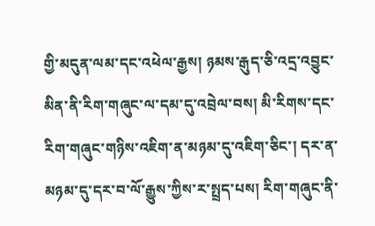གྱི་མདུན་ལམ་དང་འཕེལ་རྒྱས། ཉམས་རྒུད་ཅི་འདྲ་འབྱུང་མིན་ནི་རིག་གཞུང་ལ་དམ་དུ་འབྲེལ་བས། མི་རིགས་དང་རིག་གཞུང་གཉིས་འཇིག་ན་མཉམ་དུ་འཇིག་ཅིང་། དར་ན་མཉམ་དུ་དར་བ་ལོ་རྒྱུས་ཀྱིས་ར་སྤྲད་པས། རིག་གཞུང་ནི་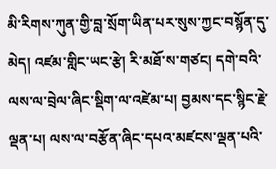མི་རིགས་ཀུན་གྱི་བླ་སྲོག་ཡིན་པར་སུས་ཀྱང་བསྙོན་དུ་མེད། འཛམ་གླིང་ཡང་རྩེ། རི་མཐོ་ས་གཙང། དགེ་བའི་ལས་ལ་བྲེལ་ཞིང་སྡིག་ལ་འཛེམ་པ། བྱམས་དང་སྙིང་རྗེ་ལྡན་པ། ལས་ལ་བརྩོན་ཞིང་དཔའ་མཛངས་ལྡན་པའི་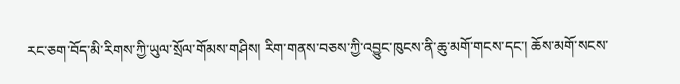རང་ཅག་བོད་མི་རིགས་ཀྱི་ཡུལ་སྲོལ་གོམས་གཤིས། རིག་གནས་བཅས་ཀྱི་འབྱུང་ཁུངས་ནི་ཆུ་མགོ་གངས་དང་། ཆོས་མགོ་སངས་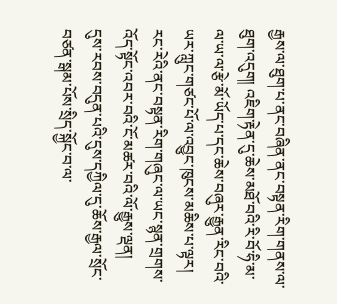རྒྱས་ལ་ཐུག་པ་ནང་བཞིན་ནང་བསྟན་རིག་གནས་ལ་ཐུག་འདུག། འཇིག་རྟེན་དུ་ཆེས་མཐོ་བའི་རི་བོ་ཧི་མ་ལ་ཡ་ལ་རྩེ་མོ་ཡོད་པ་དང་ཆེས་བཞུར་རྒྱུན་རིང་བའི་ཡར་ཀླུང་གཙང་པོ་ལ་འབྱུང་ཁུངས་མཆིས་པ་ལྟར། རང་རེའི་ནང་བསྟན་རིག་གཞུང་ལ་ཡང་སྙན་གྲགས་འོད་སྟོང་འབར་བའི་ངོ་མཚར་བའི་ལོ་རྒྱུས་ལྡན།
དུས་རབས་བདུན་པའི་དུས་དཀྱིལ་དུ་ཆོས་རྒྱལ་སྲོང་བཙན་སྒམ་པོས་སྲིད་སྐྱོང་བ་ལ་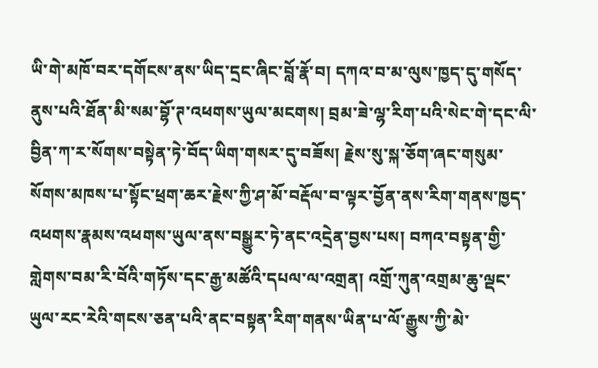ཡི་གེ་མཁོ་བར་དགོངས་ནས་ཡིད་དྲང་ཞིང་བློ་རྣོ་བ། དཀའ་བ་མ་ལུས་ཁྱད་དུ་གསོད་ནུས་པའི་ཐོན་མི་སམ་བྷོ་ཊ་འཕགས་ཡུལ་མངགས། བྲམ་ཟེ་ལྷ་རིག་པའི་སེང་གེ་དང་ལི་བྱིན་ཀ་ར་སོགས་བསྟེན་ཏེ་བོད་ཡིག་གསར་དུ་བཟོས། རྗེས་སུ་སྐ་ཅོག་ཞང་གསུམ་སོགས་མཁས་པ་སྟོང་ཕྲག་ཆར་རྗེས་ཀྱི་ཤ་མོ་བརྡོལ་བ་ལྟར་བྱོན་ནས་རིག་གནས་ཁྱད་འཕགས་རྣམས་འཕགས་ཡུལ་ནས་བསྒྱུར་ཏེ་ནང་འདྲེན་བྱས་པས། བཀའ་བསྟན་གྱི་གླེགས་བམ་རི་བོའི་གཏོས་དང་རྒྱ་མཚོའི་དཔལ་ལ་འགྲན། འགྲོ་ཀུན་འགྲམ་ཆུ་ལྡང་ཡུལ་རང་རེའི་གངས་ཅན་པའི་ནང་བསྟན་རིག་གནས་ཡིན་པ་ལོ་རྒྱུས་ཀྱི་མེ་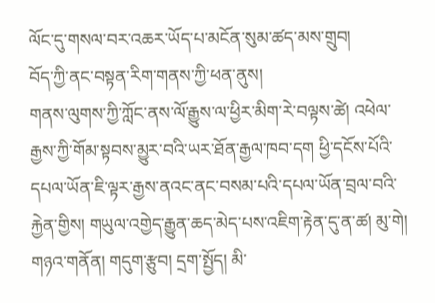ལོང་དུ་གསལ་བར་འཆར་ཡོད་པ་མངོན་སུམ་ཚད་མས་གྲུབ།
བོད་ཀྱི་ནང་བསྟན་རིག་གནས་ཀྱི་ཕན་ནུས།
གནས་ལུགས་ཀྱི་ཀློང་ནས་ལོ་རྒྱུས་ལ་ཕྱིར་མིག་རེ་བལྟས་ཚེ། འཕེལ་རྒྱས་ཀྱི་གོམ་སྟབས་མྱུར་བའི་ཡར་ཐོན་རྒྱལ་ཁབ་དག ཕྱི་དངོས་པོའི་དཔལ་ཡོན་ཇི་ལྟར་རྒྱས་ནའང་ནང་བསམ་པའི་དཔལ་ཡོན་བྲལ་བའི་རྐྱེན་གྱིས། གཡུལ་འགྱེད་རྒྱུན་ཆད་མེད་པས་འཇིག་རྟེན་དུ་ན་ཚ། མུ་གེ། གཉའ་གནོན། གདུག་རྩུབ། དྲག་སྤྱོད། མི་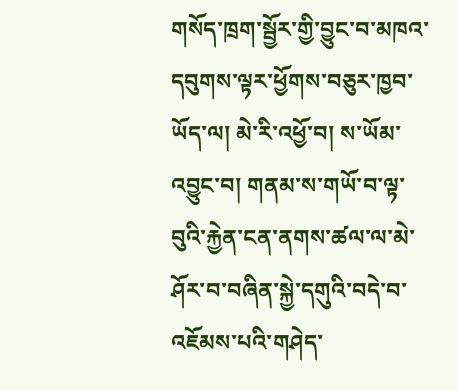གསོད་ཁྲག་སྦྱོར་གྱི་བྱུང་བ་མཁའ་དབུགས་ལྟར་ཕྱོགས་བཅུར་ཁྱབ་ཡོད་ལ། མེ་རི་འཕྱོ་བ། ས་ཡོམ་འབྱུང་བ། གནམ་ས་གཡོ་བ་ལྟ་བུའི་རྐྱེན་ངན་ནགས་ཚལ་ལ་མེ་ཤོར་བ་བཞིན་སྐྱེ་དགུའི་བདེ་བ་འཇོམས་པའི་གཤེད་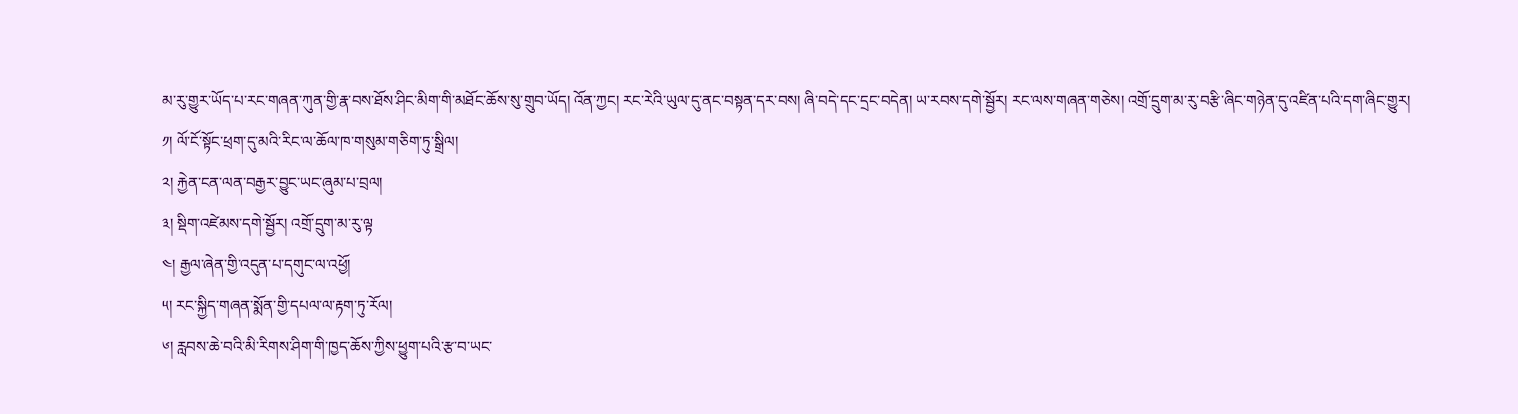མ་རུ་གྱུར་ཡོད་པ་རང་གཞན་ཀུན་གྱི་རྣ་བས་ཐོས་ཤིང་མིག་གི་མཐོང་ཆོས་སུ་གྲུབ་ཡོད། འོན་ཀྱང། རང་རེའི་ཡུལ་དུ་ནང་བསྟན་དར་བས། ཞི་བདེ་དང་དྲང་བདེན། ཡ་རབས་དགེ་སྦྱོར། རང་ལས་གཞན་གཅེས། འགྲོ་དྲུག་མ་རུ་བརྩི་ཞིང་གཉེན་དུ་འཛིན་པའི་དག་ཞིང་གྱུར།
༡། ལོ་ངོ་སྟོང་ཕྲག་དུ་མའི་རིང་ལ་ཆོལ་ཁ་གསུམ་གཅིག་ཏུ་སྒྲིལ།
༢། རྐྱེན་ངན་ལན་བརྒྱར་བྱུང་ཡང་ཞུམ་པ་བྲལ།
༣། སྡིག་འཛེམས་དགེ་སྦྱོར། འགྲོ་དྲུག་མ་རུ་ལྟ
༤། རྒྱལ་ཞེན་གྱི་འདུན་པ་དགུང་ལ་འཕྱོ།
༥། རང་སྐྱིད་གཞན་སྨོན་གྱི་དཔལ་ལ་རྟག་ཏུ་རོལ།
༦། རླབས་ཆེ་བའི་མི་རིགས་ཤིག་གི་ཁྱད་ཆོས་ཀྱིས་ཕྱུག་པའི་རྩ་བ་ཡང་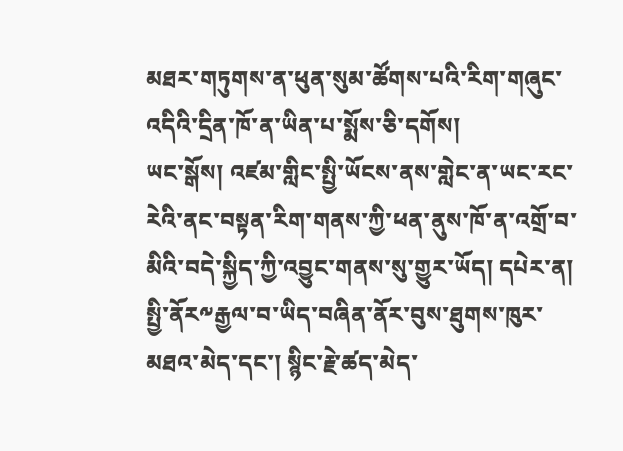མཐར་གཏུགས་ན་ཕུན་སུམ་ཚོགས་པའི་རིག་གཞུང་འདིའི་དྲིན་ཁོ་ན་ཡིན་པ་སྨོས་ཅི་དགོས།
ཡང་སྒོས། འཛམ་གླིང་སྤྱི་ཡོངས་ནས་གླེང་ན་ཡང་རང་རེའི་ནང་བསྟན་རིག་གནས་ཀྱི་ཕན་ནུས་ཁོ་ན་འགྲོ་བ་མིའི་བདེ་སྐྱིད་ཀྱི་འབྱུང་གནས་སུ་གྱུར་ཡོད། དཔེར་ན། སྤྱི་ནོར༸རྒྱལ་བ་ཡིད་བཞིན་ནོར་བུས་ཐུགས་ཁུར་མཐའ་མེད་དང་། སྙིང་རྗེ་ཚད་མེད་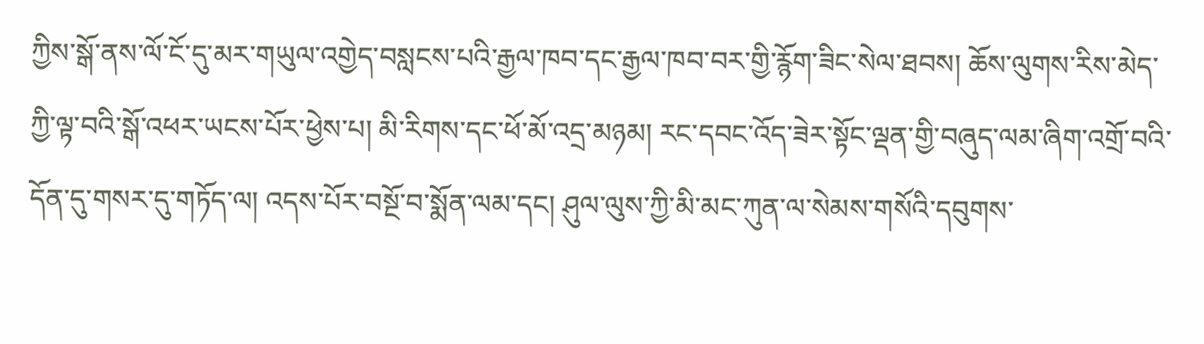ཀྱིས་སྒོ་ནས་ལོ་ངོ་དུ་མར་གཡུལ་འགྱེད་བསླངས་པའི་རྒྱལ་ཁབ་དང་རྒྱལ་ཁབ་བར་གྱི་རྙོག་ཟིང་སེལ་ཐབས། ཆོས་ལུགས་རིས་མེད་ཀྱི་ལྟ་བའི་སྒོ་འཕར་ཡངས་པོར་ཕྱེས་པ། མི་རིགས་དང་ཕོ་མོ་འདྲ་མཉམ། རང་དབང་འོད་ཟེར་སྟོང་ལྡན་གྱི་བཞུད་ལམ་ཞིག་འགྲོ་བའི་དོན་དུ་གསར་དུ་གཏོད་ལ། འདས་པོར་བསྔོ་བ་སྨོན་ལམ་དང། ཤུལ་ལུས་ཀྱི་མི་མང་ཀུན་ལ་སེམས་གསོའི་དབུགས་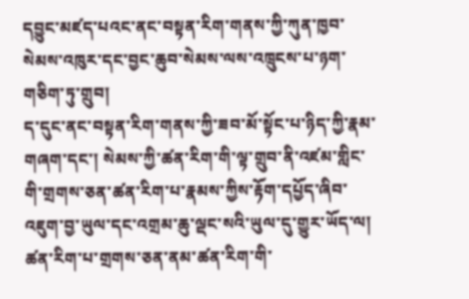དབྱུང་མཛད་པའང་ནང་བསྟན་རིག་གནས་ཀྱི་ཀུན་ཁྱབ་སེམས་འཁུར་དང་བྱང་ཆུབ་སེམས་ལས་འཁྲུངས་པ་ཉག་གཅིག་ཏུ་གྲུབ།
ད་དུང་ནང་བསྟན་རིག་གནས་ཀྱི་ཟབ་མོ་སྟོང་པ་ཉིད་ཀྱི་རྣམ་གཞག་དང་། སེམས་ཀྱི་ཚན་རིག་གི་ལྟ་གྲུབ་ནི་འཛམ་གླིང་གི་གྲགས་ཅན་ཚན་རིག་པ་རྣམས་ཀྱིས་རྟོག་དཔྱོད་ཞིབ་འཇུག་བྱ་ཡུལ་དང་འགྲམ་ཆུ་ལྡང་སའི་ཡུལ་དུ་གྱུར་ཡོད་ལ། ཚན་རིག་པ་གྲགས་ཅན་ནམ་ཚན་རིག་གི་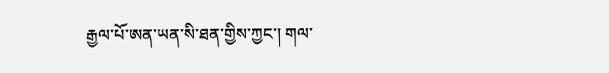རྒྱལ་པོ་ཨན་ཡན་སི་ཐན་གྱིས་ཀྱང་། གལ་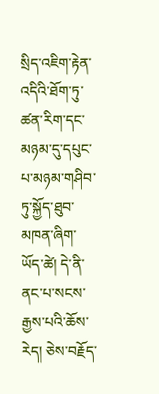སྲིད་འཇིག་རྟེན་འདིའི་ཐོག་ཏུ་ཚན་རིག་དང་མཉམ་དུ་དཔུང་པ་མཉམ་གཤིབ་ཏུ་སྐྱོད་ཐུབ་མཁན་ཞིག་ཡོད་ཚེ། དེ་ནི་ནང་པ་སངས་རྒྱས་པའི་ཆོས་རེད། ཅེས་བརྗོད་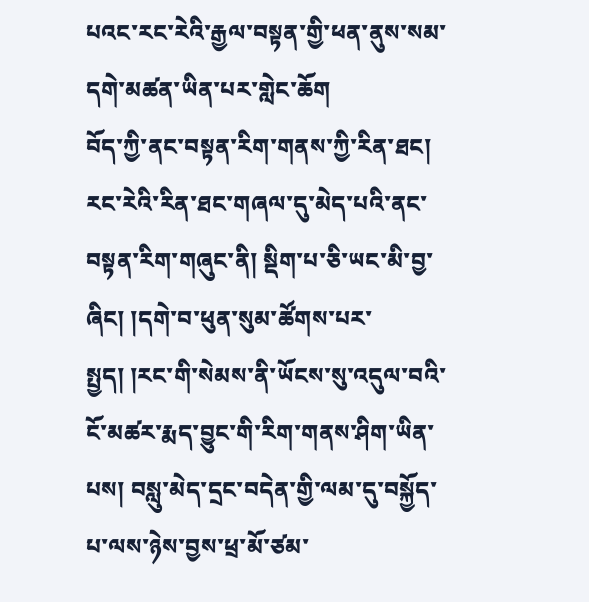པའང་རང་རེའི་རྒྱལ་བསྟན་གྱི་ཕན་ནུས་སམ་དགེ་མཚན་ཡིན་པར་གླེང་ཆོག
བོད་ཀྱི་ནང་བསྟན་རིག་གནས་ཀྱི་རིན་ཐང།
རང་རེའི་རིན་ཐང་གཞལ་དུ་མེད་པའི་ནང་བསྟན་རིག་གཞུང་ནི། སྡིག་པ་ཅི་ཡང་མི་བྱ་ཞིང། །དགེ་བ་ཕུན་སུམ་ཚོགས་པར་སྤྱད། །རང་གི་སེམས་ནི་ཡོངས་སུ་འདུལ་བའི་ངོ་མཚར་རྨད་བྱུང་གི་རིག་གནས་ཤིག་ཡིན་པས། བསླུ་མེད་དྲང་བདེན་གྱི་ལམ་དུ་བསྐྱོད་པ་ལས་ཉེས་བྱས་ཕྲ་མོ་ཙམ་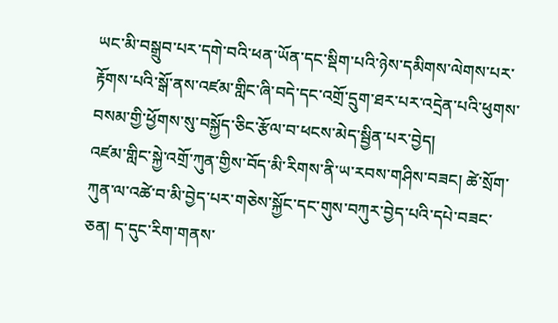ཡང་མི་བསྒྲུབ་པར་དགེ་བའི་ཕན་ཡོན་དང་སྡིག་པའི་ཉེས་དམིགས་ལེགས་པར་རྟོགས་པའི་སྒོ་ནས་འཛམ་གླིང་ཞི་བདེ་དང་འགྲོ་དྲུག་ཐར་པར་འདྲེན་པའི་ཕུགས་བསམ་གྱི་ཕྱོགས་སུ་བསྐྱོད་ཅིང་རྩོལ་བ་ཕངས་མེད་སྦྱིན་པར་བྱེད།
འཛམ་གླིང་སྐྱེ་འགྲོ་ཀུན་གྱིས་བོད་མི་རིགས་ནི་ཡ་རབས་གཤིས་བཟང། ཚེ་སྲོག་ཀུན་ལ་འཚེ་བ་མི་བྱེད་པར་གཅེས་སྐྱོང་དང་གུས་བཀུར་བྱེད་པའི་དཔེ་བཟང་ཅན། ད་དུང་རིག་གནས་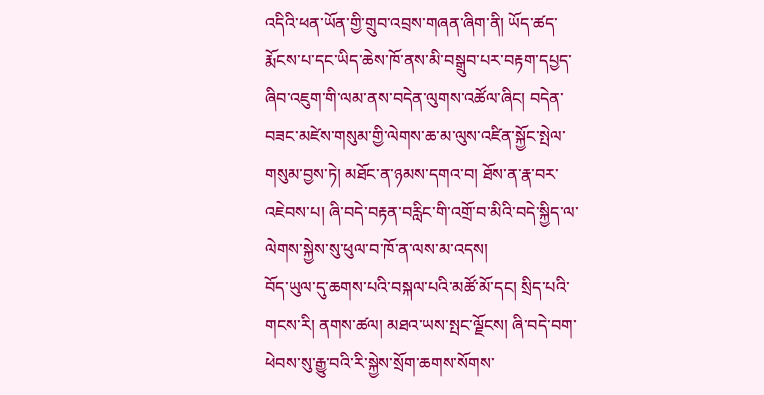འདིའི་ཕན་ཡོན་གྱི་གྲུབ་འབྲས་གཞན་ཞིག་ནི། ཡོད་ཚད་རྨོངས་པ་དང་ཡིད་ཆེས་ཁོ་ནས་མི་བསྒྲུབ་པར་བརྟག་དཔྱད་ཞིབ་འཇུག་གི་ལམ་ནས་བདེན་ལུགས་འཚོལ་ཞིང། བདེན་བཟང་མཛེས་གསུམ་གྱི་ལེགས་ཆ་མ་ལུས་འཛིན་སྐྱོང་སྤེལ་གསུམ་བྱས་ཏེ། མཐོང་ན་ཉམས་དགའ་བ། ཐོས་ན་རྣ་བར་འཇེབས་པ། ཞི་བདེ་བརྟན་བརླིང་གི་འགྲོ་བ་མིའི་བདེ་སྐྱིད་ལ་ལེགས་སྐྱེས་སུ་ཕུལ་བ་ཁོ་ན་ལས་མ་འདས།
བོད་ཡུལ་དུ་ཆགས་པའི་བསྐལ་པའི་མཚོ་མོ་དང། སྲིད་པའི་གངས་རི། ནགས་ཚལ། མཐའ་ཡས་སྤང་ལྗོངས། ཞི་བདེ་བག་ཕེབས་སུ་རྒྱུ་བའི་རི་སྐྱེས་སྲོག་ཆགས་སོགས་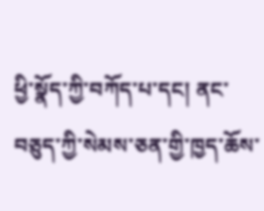ཕྱི་སྣོད་ཀྱི་བཀོད་པ་དང། ནང་བཅུད་ཀྱི་སེམས་ཅན་གྱི་ཁྱད་ཆོས་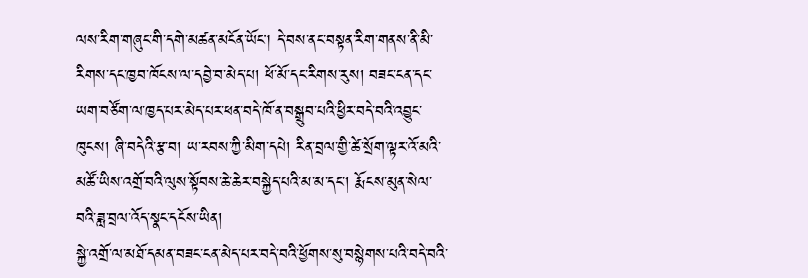ལས་རིག་གཞུང་གི་དགེ་མཚན་མངོན་ཡོང། དེ་བས་ནང་བསྟན་རིག་གནས་ནི་མི་རིགས་དང་ཁྱབ་ཁོངས་ལ་དབྱེ་བ་མེད་པ། ཕོ་མོ་དང་རིགས་རུས། བཟང་ངན་དང་ཡག་བཙོག་ལ་ཁྱད་པར་མེད་པར་ཕན་བདེ་ཁོ་ན་བསྒྲུབ་པའི་ཕྱིར་བདེ་བའི་འབྱུང་ཁུངས། ཞི་བདེའི་རྩ་བ། ཡ་རབས་ཀྱི་མིག་དཔེ། རིན་བྲལ་གྱི་ཚེ་སྲོག་ལྟར་འོ་མའི་མཚོ་ཡིས་འགྲོ་བའི་ལུས་སྟོབས་ཆེ་ཆེར་བསྐྱེད་པའི་མ་མ་དང་། རྨོངས་མུན་སེལ་བའི་ཟླ་བྲལ་འོད་སྣང་དངོས་ཡིན།
སྐྱེ་འགྲོ་ལ་མཐོ་དམན་བཟང་ངན་མེད་པར་བདེ་བའི་ཕྱོགས་སུ་བསྙེགས་པའི་བདེ་བའི་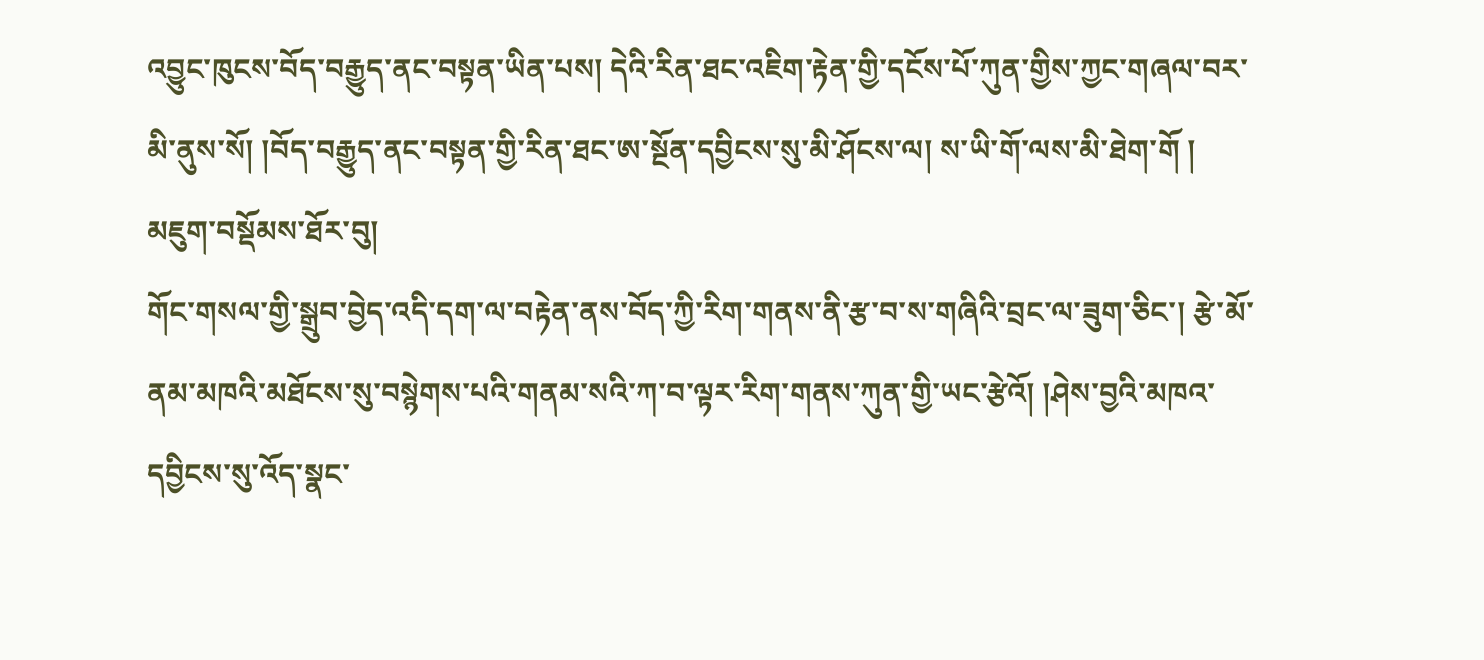འབྱུང་ཁུངས་བོད་བརྒྱུད་ནང་བསྟན་ཡིན་པས། དེའི་རིན་ཐང་འཇིག་རྟེན་གྱི་དངོས་པོ་ཀུན་གྱིས་ཀྱང་གཞལ་བར་མི་ནུས་སོ། །བོད་བརྒྱུད་ནང་བསྟན་གྱི་རིན་ཐང་ཨ་སྔོན་དབྱིངས་སུ་མི་ཤོངས་ལ། ས་ཡི་གོ་ལས་མི་ཐེག་གོ །
མཇུག་བསྡོམས་ཐོར་བུ།
གོང་གསལ་གྱི་སྒྲུབ་བྱེད་འདི་དག་ལ་བརྟེན་ནས་བོད་ཀྱི་རིག་གནས་ནི་རྩ་བ་ས་གཞིའི་བྲང་ལ་ཟུག་ཅིང་། རྩེ་མོ་ནམ་མཁའི་མཐོངས་སུ་བསྙེགས་པའི་གནམ་སའི་ཀ་བ་ལྟར་རིག་གནས་ཀུན་གྱི་ཡང་རྩེའོ། །ཤེས་བྱའི་མཁའ་དབྱིངས་སུ་འོད་སྣང་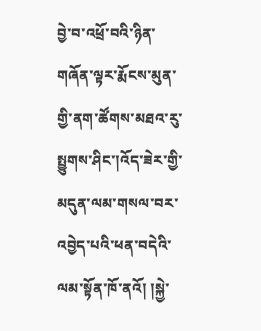བྱེ་བ་འཕྲོ་བའི་ཉིན་གཞོན་ལྟར་རྨོངས་མུན་གྱི་ནག་ཚོགས་མཐའ་རུ་སྤྱུགས་ཤིང་།འོད་ཟེར་གྱི་མདུན་ལམ་གསལ་བར་འབྱེད་པའི་ཕན་བདེའི་ལམ་སྟོན་ཁོ་ནའོ། །སྐྱེ་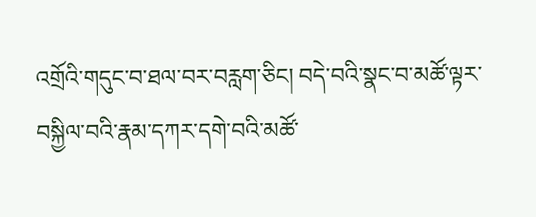འགྲོའི་གདུང་བ་ཐལ་བར་བརླག་ཅིང། བདེ་བའི་སྣང་བ་མཚོ་ལྟར་བསྐྱིལ་བའི་རྣམ་དཀར་དགེ་བའི་མཚོ་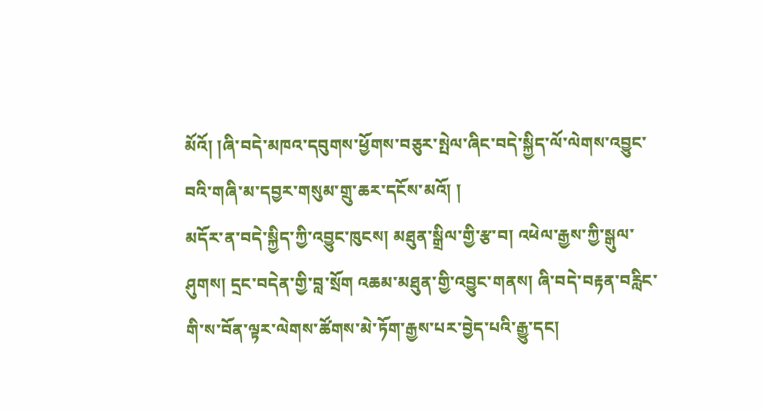མོའོ། །ཞི་བདེ་མཁའ་དབུགས་ཕྱོགས་བཅུར་སྤེལ་ཞིང་བདེ་སྐྱིད་ལོ་ལེགས་འབྱུང་བའི་གཞི་མ་དབྱར་གསུམ་གྲུ་ཆར་དངོས་མའོ། །
མདོར་ན་བདེ་སྐྱིད་ཀྱི་འབྱུང་ཁུངས། མཐུན་སྒྲིལ་གྱི་རྩ་བ། འཕེལ་རྒྱས་ཀྱི་སྒུལ་ཤུགས། དྲང་བདེན་གྱི་བླ་སྲོག འཆམ་མཐུན་གྱི་འབྱུང་གནས། ཞི་བདེ་བརྟན་བརླིང་གི་ས་བོན་ལྟར་ལེགས་ཚོགས་མེ་ཏོག་རྒྱས་པར་བྱེད་པའི་རྒྱུ་དང།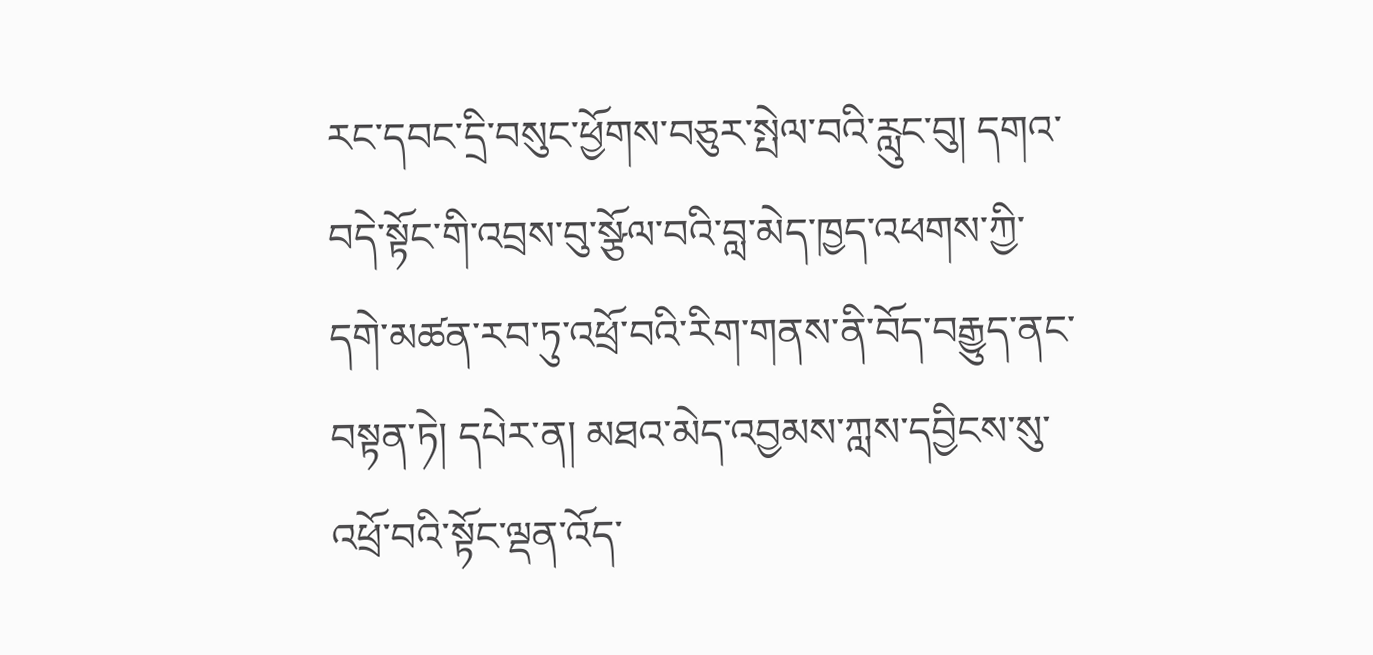རང་དབང་དྲི་བསུང་ཕྱོགས་བཅུར་སྤེལ་བའི་རླུང་བུ། དགའ་བདེ་སྟོང་གི་འབྲས་བུ་སྩོལ་བའི་བླ་མེད་ཁྱད་འཕགས་ཀྱི་དགེ་མཚན་རབ་ཏུ་འཕྲོ་བའི་རིག་གནས་ནི་བོད་བརྒྱུད་ནང་བསྟན་ཏེ། དཔེར་ན། མཐའ་མེད་འབྱམས་ཀླས་དབྱིངས་སུ་འཕྲོ་བའི་སྟོང་ལྡན་འོད་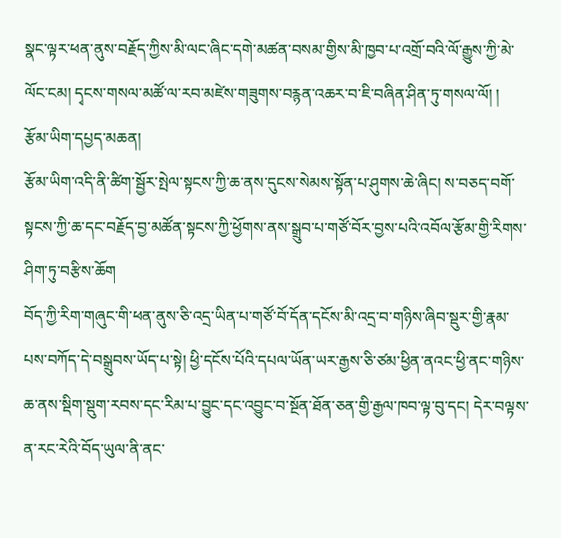སྣང་ལྟར་ཕན་ནུས་བརྗོད་ཀྱིས་མི་ལང་ཞིང་དགེ་མཚན་བསམ་གྱིས་མི་ཁྱབ་པ་འགྲོ་བའི་ལོ་རྒྱུས་ཀྱི་མེ་ལོང་ངམ། དྭངས་གསལ་མཚོ་ལ་རབ་མཛེས་གཟུགས་བརྙན་འཆར་བ་ཇི་བཞིན་ཤིན་ཏུ་གསལ་ལོ། །
རྩོམ་ཡིག་དཔྱད་མཆན།
རྩོམ་ཡིག་འདི་ནི་ཚིག་སྦྱོར་སྤེལ་སྟངས་ཀྱི་ཆ་ནས་དུངས་སེམས་སྟོན་པ་ཤུགས་ཆེ་ཞིང། ས་བཅད་བགོ་སྟངས་ཀྱི་ཆ་དང་བརྗོད་བྱ་མཚོན་སྟངས་ཀྱི་ཕྱོགས་ནས་སྒྲུབ་པ་གཙོ་བོར་བྱས་པའི་འབོལ་རྩོམ་གྱི་རིགས་ཤིག་ཏུ་བརྩིས་ཆོག
བོད་ཀྱི་རིག་གཞུང་གི་ཕན་ནུས་ཅི་འདྲ་ཡིན་པ་གཙོ་བོ་དོན་དངོས་མི་འདྲ་བ་གཉིས་ཞིབ་སྡུར་གྱི་རྣམ་པས་བཀོད་དེ་བསྒྲུབས་ཡོད་པ་སྟེ། ཕྱི་དངོས་པོའི་དཔལ་ཡོན་ཡར་རྒྱས་ཅི་ཙམ་ཕྱིན་ནའང་ཕྱི་ནང་གཉིས་ཆ་ནས་སྡིག་སྡུག་རབས་དང་རིམ་པ་བྱུང་དང་འབྱུང་བ་སྔོན་ཐོན་ཅན་གྱི་རྒྱལ་ཁབ་ལྟ་བུ་དང། དེར་བལྟས་ན་རང་རེའི་བོད་ཡུལ་ནི་ནང་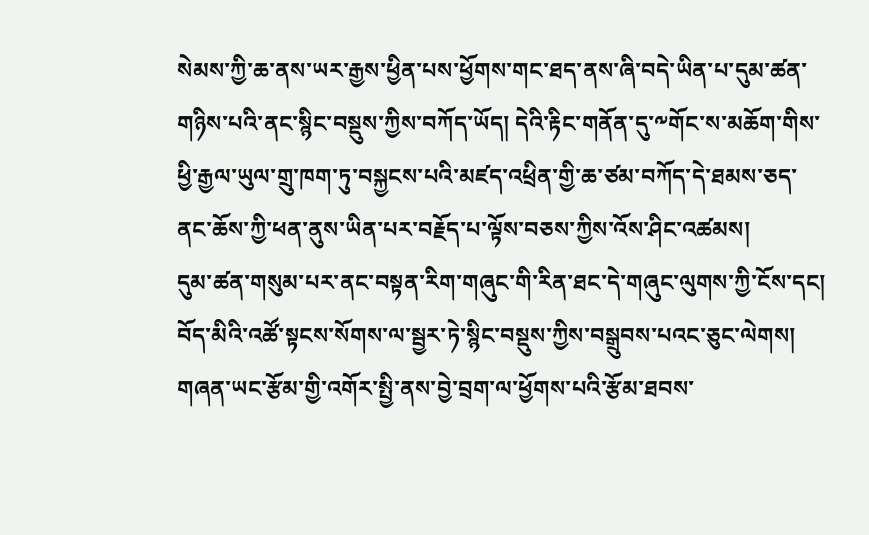སེམས་ཀྱི་ཆ་ནས་ཡར་རྒྱས་ཕྱིན་པས་ཕྱོགས་གང་ཐད་ནས་ཞི་བདེ་ཡིན་པ་དུམ་ཚན་གཉིས་པའི་ནང་སྙིང་བསྡུས་ཀྱིས་བཀོད་ཡོད། དེའི་རྟིང་གནོན་དུ་༸གོང་ས་མཆོག་གིས་ཕྱི་རྒྱལ་ཡུལ་གྲུ་ཁག་ཏུ་བསྐྱངས་པའི་མཛད་འཕྲིན་གྱི་ཆ་ཙམ་བཀོད་དེ་ཐམས་ཅད་ནང་ཆོས་ཀྱི་ཕན་ནུས་ཡིན་པར་བརྗོད་པ་ལྟོས་བཅས་ཀྱིས་འོས་ཤིང་འཚམས།
དུམ་ཚན་གསུམ་པར་ནང་བསྟན་རིག་གཞུང་གི་རིན་ཐང་དེ་གཞུང་ལུགས་ཀྱི་ངོས་དང། བོད་མིའི་འཚོ་སྟངས་སོགས་ལ་སྦྱར་ཏེ་སྙིང་བསྡུས་ཀྱིས་བསྒྲུབས་པའང་ཅུང་ལེགས།
གཞན་ཡང་རྩོམ་གྱི་འགོར་སྤྱི་ནས་བྱེ་བྲག་ལ་ཕྱོགས་པའི་རྩོམ་ཐབས་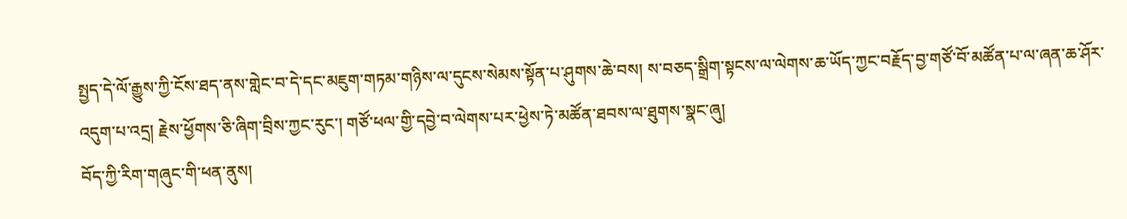སྤྱད་དེ་ལོ་རྒྱུས་ཀྱི་ངོས་ཐད་ནས་གླེང་བ་དེ་དང་མཇུག་གཏམ་གཉིས་ལ་དུངས་སེམས་སྟོན་པ་ཤུགས་ཆེ་བས། ས་བཅད་སྒྲིག་སྟངས་ལ་ལེགས་ཆ་ཡོད་ཀྱང་བརྗོད་བྱ་གཙོ་བོ་མཚོན་པ་ལ་ཞན་ཆ་ཤོར་འདུག་པ་འདྲ། རྗེས་ཕྱོགས་ཅི་ཞིག་བྲིས་ཀྱང་རུང་། གཙོ་ཕལ་གྱི་དབྱེ་བ་ལེགས་པར་ཕྱེས་ཏེ་མཚོན་ཐབས་ལ་ཐུགས་སྣང་ཞུ།
བོད་ཀྱི་རིག་གཞུང་གི་ཕན་ནུས།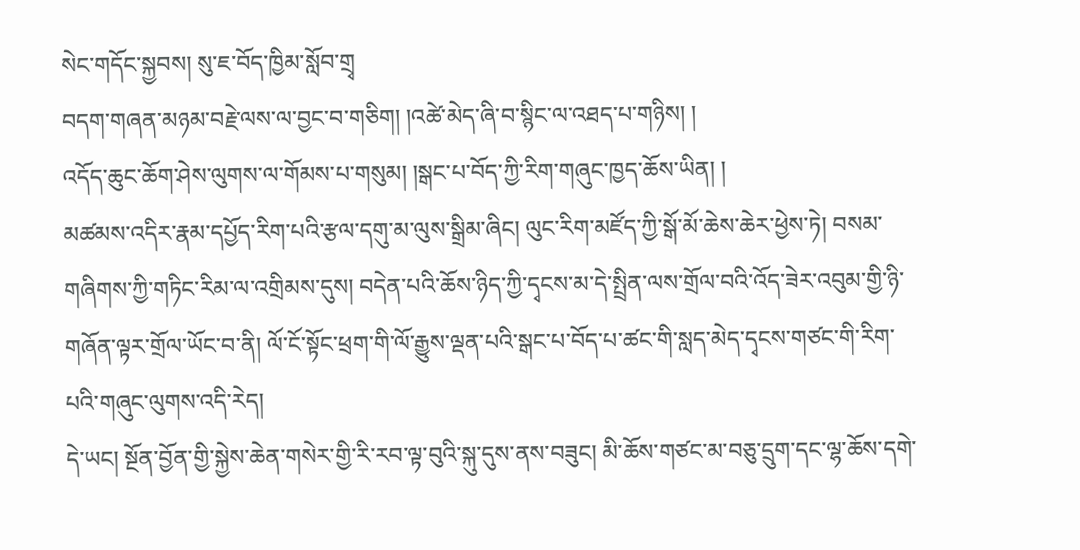སེང་གདོང་སྐྱབས། སུ་ཇ་བོད་ཁྱིམ་སློབ་གྲྭ
བདག་གཞན་མཉམ་བརྗེ་ལས་ལ་བྱང་བ་གཅིག། །འཚེ་མེད་ཞི་བ་སྙིང་ལ་འཐད་པ་གཉིས། །
འདོད་ཆུང་ཆོག་ཤེས་ལུགས་ལ་གོམས་པ་གསུམ། །སྒང་པ་བོད་ཀྱི་རིག་གཞུང་ཁྱད་ཆོས་ཡིན། །
མཚམས་འདིར་རྣམ་དཔྱོད་རིག་པའི་རྩལ་དགུ་མ་ལུས་སྒྲིམ་ཞིང། ལུང་རིག་མཛོད་ཀྱི་སྒོ་མོ་ཆེས་ཆེར་ཕྱེས་ཏེ། བསམ་གཞིགས་ཀྱི་གཏིང་རིམ་ལ་འགྲིམས་དུས། བདེན་པའི་ཆོས་ཉིད་ཀྱི་དྭངས་མ་དེ་སྤྲིན་ལས་གྲོལ་བའི་འོད་ཟེར་འབུམ་གྱི་ཉི་གཞོན་ལྟར་གྲོལ་ཡོང་བ་ནི། ལོ་ངོ་སྟོང་ཕྲག་གི་ལོ་རྒྱུས་ལྡན་པའི་སྒང་པ་བོད་པ་ཚང་གི་སླད་མེད་དྭངས་གཙང་གི་རིག་པའི་གཞུང་ལུགས་འདི་རེད།
དེ་ཡང། སྔོན་བྱོན་གྱི་སྐྱེས་ཆེན་གསེར་གྱི་རི་རབ་ལྟ་བུའི་སྐུ་དུས་ནས་བཟུང། མི་ཆོས་གཙང་མ་བཅུ་དྲུག་དང་ལྷ་ཆོས་དགེ་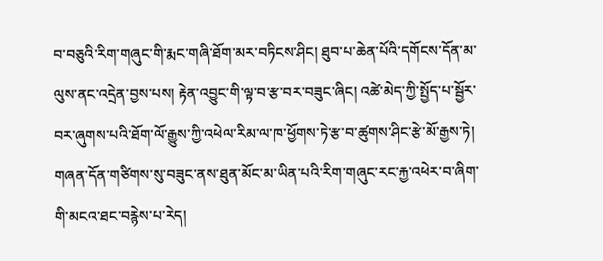བ་བཅུའི་རིག་གཞུང་གི་རྨང་གཞི་ཐོག་མར་བཏིངས་ཤིང། ཐུབ་པ་ཆེན་པོའི་དགོངས་དོན་མ་ལུས་ནང་འདྲེན་བྱས་པས། རྟེན་འབྱུང་གི་ལྟ་བ་རྩ་བར་བཟུང་ཞིང། འཚེ་མེད་ཀྱི་སྤྱོད་པ་སྦྱོར་བར་ཞུགས་པའི་ཐོག་ལོ་རྒྱུས་ཀྱི་འཕེལ་རིམ་ལ་ཁ་ཕྱོགས་ཏེ་རྩ་བ་ཚུགས་ཤིང་རྩེ་མོ་རྒྱས་ཏེ། གཞན་དོན་གཙིགས་སུ་བཟུང་ནས་ཐུན་མོང་མ་ཡིན་པའི་རིག་གཞུང་རང་རྐྱ་འཕེར་བ་ཞིག་གི་མངའ་ཐང་བརྙེས་པ་རེད།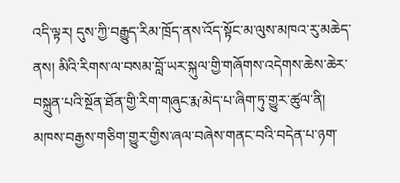འདི་ལྟར། དུས་ཀྱི་བརྒྱུད་རིམ་ཁྲོད་ནས་འོད་སྟོང་མ་ལུས་མཁའ་རུ་མཆེད་ནས། མིའི་རིགས་ལ་བསམ་བློ་ཡར་སྐུལ་གྱི་གཞོགས་འདེགས་ཆེས་ཆེར་བསྐྲུན་པའི་སྔོན་ཐོན་གྱི་རིག་གཞུང་རྨ་མེད་པ་ཞིག་ཏུ་གྱུར་ཚུལ་ནི། མཁས་བརྒྱས་གཅིག་གྱུར་གྱིས་ཞལ་བཞེས་གནང་བའི་བདེན་པ་ཉག་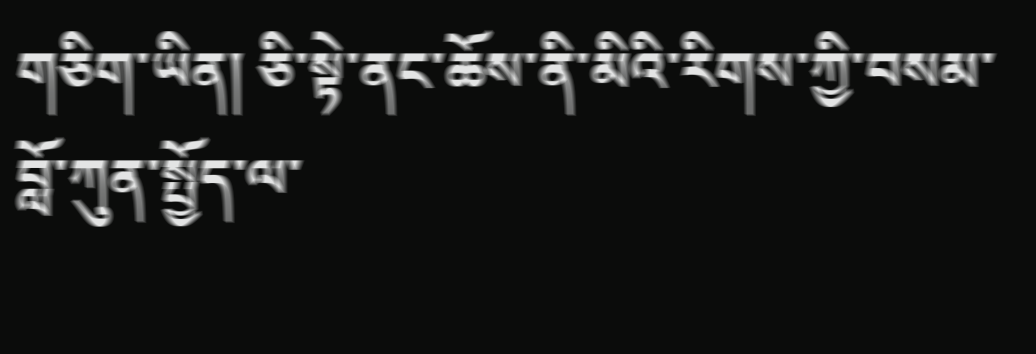གཅིག་ཡིན། ཅི་སྟེ་ནང་ཆོས་ནི་མིའི་རིགས་ཀྱི་བསམ་བློ་ཀུན་སྤྱོད་ལ་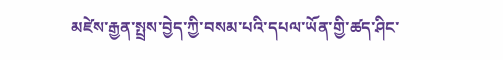མཛེས་རྒྱན་སྤྲས་བྱེད་ཀྱི་བསམ་པའི་དཔལ་ཡོན་གྱི་ཚད་ཤིང་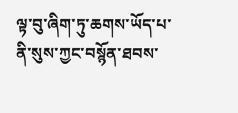ལྟ་བུ་ཞིག་ཏུ་ཆགས་ཡོད་པ་ནི་སུས་ཀྱང་བསྙོན་ཐབས་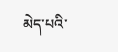མེད་པའི་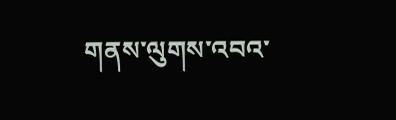གནས་ལུགས་འབའ་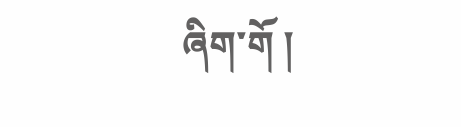ཞིག་གོ །